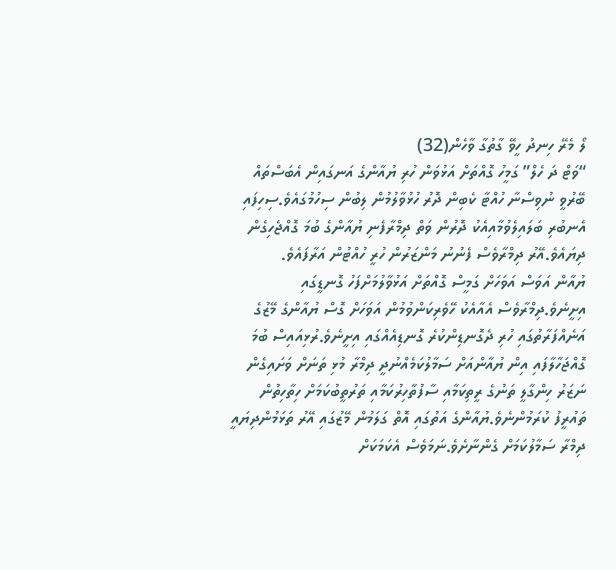ލޯ މެރޭ ހިނދު ހީވޭ ގާތުގާ ވާހެން(32)
“ވަޓް ދަ ހެލް” ގަމީހު ގޮއްތަށް އަޅުވަން ހުރި ޔުއާންގެ އަނގައިން އެބަސްތައް ބޭރުވީ ނުވިސްނާ ހުއްޓާ ކެބިން ދޮރު ހުޅުވާލުމުން ލިބުން ސިހުމުގައެވެ.ސިހިފައި އެނބުރި ބަލައިލެވުމާއިއެކު ދޮރުން ވަތް ދިމްރާފެނި ޔުއާންގެ ބުމަ ގޮއްޖެހިގެން ދިޔައެވެ.އޭރު ދިމްރާވެސް ފެނުނު މަންޒަރުން ހުރީ ހުއްޓުން އަރާފައެވެ.
ޔުއާން އަވަސް އަވަހަށް ގަމީސް ގޮއްތަށް އަޅުވާލުމަށްފަހު ގޮނޑީގައި އިށީނެވެ.ދިމްރާވެސް އެއާއެކު ހޭވެރިކަންވުމުން އަވަހަށް ގޮސް ޔުއާންގެ މޭޒުގެ އަނެއްފަރާތުގައި ހުރި ދެގޮނޑިންކުރެ ގޮނޑިއެއްގައި އިށީނެވެ.ރުޅިއައިސް ބުމަ ގޮއްޖަހާލާފައި އިން ޔުއާންއަށް ސަމާލުކަމެއްނުދީ ދިމްރާ މުޅި ތަނަށް ވަށައިގެން ނަޒަރު ހިންގާލީ ތަނުގެ ރީތިކަމާއި ސާފުތާހިރުކަމާއި ތަރުތީބުކަމަށް ހިތާހިތުން ތައުރީފު ކުރަމުންނެވެ.ޔުއާންގެ އަތުގައި އޮތް ގަލަމުން މޭޒުގައި އޭރު ތަޅަމުންދިޔައީ ދިމްރާ ސަމާލުކަމަށް ގެންނާށެވެ.ނަމަވެސް އެކަމަކަށް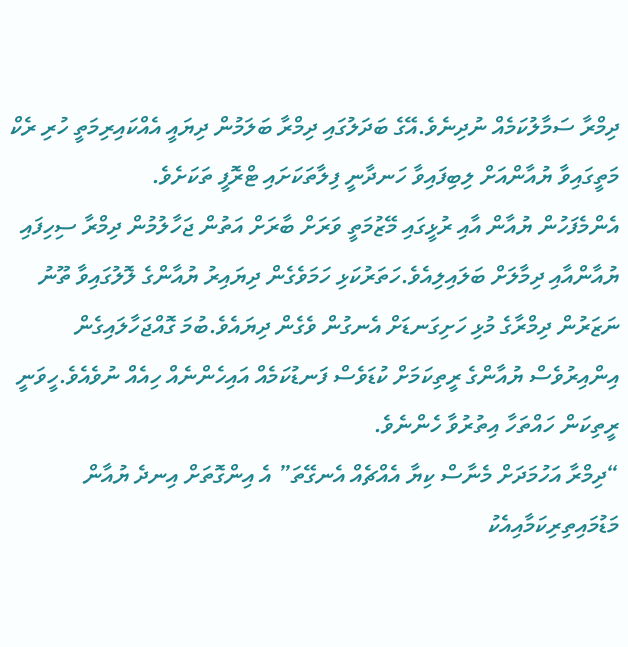ދިމްރާ ސަމާލުކަމެއް ނުދިނެވެ.އޭގެ ބަދަލުގައި ދިމްރާ ބަލަމުން ދިޔައީ އެއްކައިރިމަތީ ހުރި ރެކް މަތީގައިވާ ޔުއާންއަށް ލިބިފައިވާ ހަނދާނީ ފިލާތަކަށައި ޓްރޮފީ ތަކަށެވެ.
އެންމެފަހުން ޔުއާން އާއި ރުޅީގައި މޭޒުމަތީ ވަރަށް ބާރަށް އަތުން ޖަހާލުމުން ދިމްރާ ސިހިފައި ޔުއާންއާއި ދިމާލަށް ބަލައިލިއެވެ.ހަތަރުކަޅި ހަމަވެގެން ދިޔައިރު ޔުއާންގެ ލޮލުގައިވާ ތޫނު ނަޒަރުން ދިމްރާގެ މުޅި ހަށިގަނޑަށް އެނގުން ވެގެން ދިޔައެވެ.ބުމަ ގޮއްޖަހާލައިގެން އިންއިރުވެސް ޔުއާންގެ ރީތިކަމަށް ކުޑަވެސް ފަނޑުކަމެއް އައިހެންނެއް ހިއެއް ނުވެއެވެ.ހީވަނީ ރީތިކަން ހައްތަހާ އިތުރުވާ ހެންނެވެ.
“ދިމްރާ އަހުމަދަށް މެނާސް ކިޔާ އެއްޗެއް އެނގޭތަ” އެ އިންގޮތަށް އިނދެ ޔުއާން މަޑުމައިތިރިކަމާއިއެކު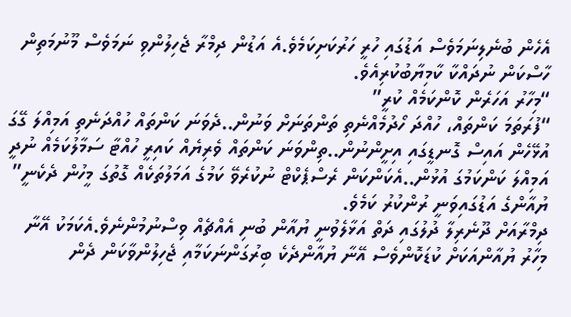އެހެން ބުނެލިނަމަވެސް އަޑުގައި ހުރީ ހަރުކަށިކަމެވެ.އެ އަޑުން ދިމްރާ ޖެހިލުންވި ނަމަވެސް މޫނުމަތިން ހާސްކަން ނުދައްކާ ކާމިޔާބުކުރިއެވެ.
“މިހާރު އަހަރެން ކޮންކަމެއް ކުރީ”
“ފުރަތަމަ ކަންތައް، ހުއްދަ ހޯދުމެއްނެތި ތަންތަނަށް ވަނުން..ދެވަނަ ކަންތައް ހުއްދަނެތި އަމިއްލަ ގޭގަ އުޅޭހެން އައިސް ގޮނޑީގައި އިށީންނުން..ތިންވަނަ ކަންތައް ވެރިޔެއް ކައިރީ ހުއްޓާ ސަމާލުކަމެއް ނުދީ އަމިއްލަ ކަންކަމުގަ އުޅުން..އެކަންކަން ރެސްޕެކްޓް ނުކުރެވޭ ކަމުގެ އަމަލުތަކެއް ގޮތުގަ މީހުން ދެކެނީ” ޔުއާންގެ އަޑުގައިވަނީ ރުންކުރު ކަމެވެ.
ދިމްރާއަށް ދޫނެރިލާ ދުލުގައި ދަތް އަޅާލެވުނީ ޔުއާން ބުނި އެއްޗެއް ވިސްނުމުންނެވެ.އެކަމަކު އޭނާ މިހާރު ޔުއާންއަކަށް ކުޑަކޮންވެސް އޭނާ ޔުއާންދެކެ ބިރުގަންނަކަމާއި ޖެހިލުންވާކަން ދެން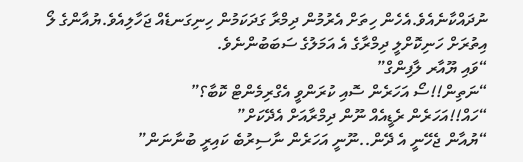ނުދައްކާނެއެވެ.އެހެން ހިތަށް އެރުމުން ދިމްރާ ގަދަކަމުން ހިނިގަނޑެއް ޖަހާލިއެވެ.ޔުއާންގެ ލޯ އިތުރަށް ހަނިކޮށްލީ ދިމްރާގެ އެ އަމަލުގެ ސަބަބުންނެވެ.
“ވައި ޔޫއާރ ލާފިންގް”
“ނަތިން!!ސޯ އަހަރެން ސޮއި ކުރަންވީ އެގްރިމެންޓް ކޮބާ؟”
“ހައް!!އަހަރެން ރެޑީއެއް ނޫން ދިމްރާއަށް އެދޭކަށް”
“ޔުއާން ޖެހޭނީ އެ ދޭން..ނޫނީ އަހަރެން ނާސިރުބެ ކައިރީ ބުނާނަން”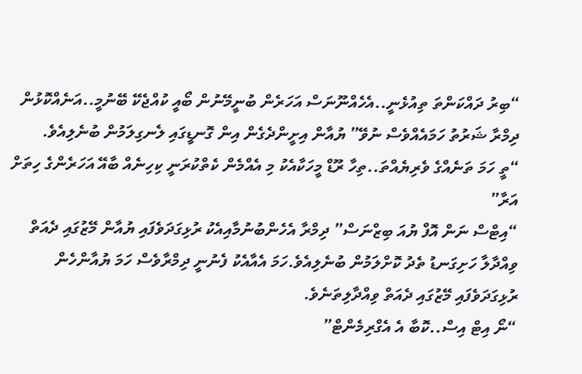“ބިރު ދައްކަންތަ ތިއުޅެނީ..އެހެއްނޫނަސް އަހަރެން ބުނީމޭނުން ބޯއީ ކުއްޖެކޭ ބޭނުމީ..އަނެއްކޮޅުން ދިމްރާ ޝަރުތު ހަމައެއްވެސް ނުވޭ” ޔުއާން އިށީންދެގެން އިން ގޮނޑީގައި ލެނގިލަމުން ބުނެލިއެވެ.
“ތީ ހަމަ ތަނެއްގެ ވެރިޔެއްތަ..ތިހާ ރޫޑް މީހަކާއެކު މި އެއްމެން ކެތްކުރަނީ ކިހިނެއް ބާއޭ އަހަރެންގެ ހިތަށް އަރާ”
“އިޓްސް ނަން އޮފް ޔުއަ ބިޒްނަސް” ދިމްރާ އެހެންބުނުމާއިއެކު ރުޅިގަދަވެފައި ޔުއާން މޭޒުގައި ދެއަތް ވިއްދާލާ ހަށިގަނޑު ތެދު ކޮށްލަމުން ބުނެލިއެވެ.ހަމަ އެއާއެކު ފެނުނީ ދިމްރާވެސް ހަމަ ޔުއާންހެން ރުޅިގަދަވެފައި މޭޒުގައި ދެއަތް ވިއްދާލިތަނެވެ.
“ނޯ އިޓް އިސް..ކޮބާ އެ އެގްރިމެންޓް”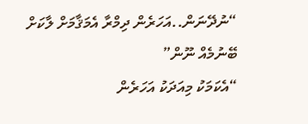“ނުދޭނަން..އަހަރެން ދިމްރާ އެމަޤާމަށް ލާކަށް ބޭނުމެއް ނޫން”
“އެކަމަކު މިއަދަކު އަހަރެން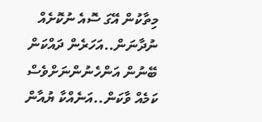މިތާކުން އޭގަ ސޮއެ ނުކޮށެއް ނުދާނަން..އަހަރެން ދައްކަން ބޭނުން އަންހެނުންނަށްވެސް ކަމެއް ވާކަން..އަނެއްކާ ޔުއާން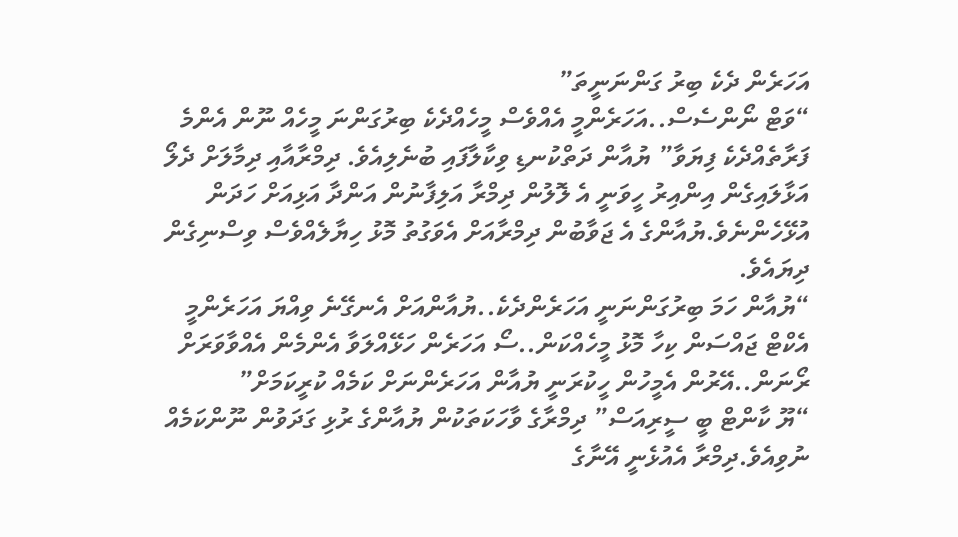އަހަރެން ދެކެ ބިރު ގަންނަނީތަ”
“ވަޓް ނޯންސެސް..އަހަރެންމީ އެއްވެސް މީހެއްދެކެ ބިރުގަންނަ މީހެއް ނޫން އެންމެ ފަރާތެއްދެކެ ފިޔަވާ” ޔުއާން ދަތްކުނޑި ވިކާލާފައި ބުނެލިއެވެ. ދިމްރާއާއި ދިމާލަށް ދެލޯ އަޅާލައިގެން އިންއިރު ހީވަނީ އެ ލޮލުން ދިމްރާ އަލިފާނުން އަންދާ އަޅިއަށް ހަދަން އުޅޭހެންނެވެ.ޔުއާންގެ އެ ޖަވާބުން ދިމްރާއަށް އެވަގުތު މޮޅު ހިޔާލެއްވެސް ވިސްނިގެން ދިޔައެވެ.
“ޔުއާން ހަމަ ބިރުގަންނަނީ އަހަރެންދެކެ..ޔުއާންއަށް އެނގޭނެ ވިއްޔަ އަހަރެންމީ އެކްޓް ޖައްސަން ކިހާ މޮޅު މީހެއްކަން..ސޯ އަހަރެން ހަޅޭއްލަވާ އެންމެން އެއްވާވަރަށް ރޯނަން..އޭރުން އެމީހުން ހީކުރަނީ ޔުއާން އަހަރެންނަށް ކަމެއް ކުރީކަމަށް”
“ޔޫ ކާންޓް ބީ ސީރިއަސް” ދިމްރާގެ ވާހަކަތަކުން ޔުއާންގެ ރުޅި ގަދަވުން ނޫންކަމެއް ނުވިއެވެ.ދިމްރާ އެއުޅެނީ އޭނާގެ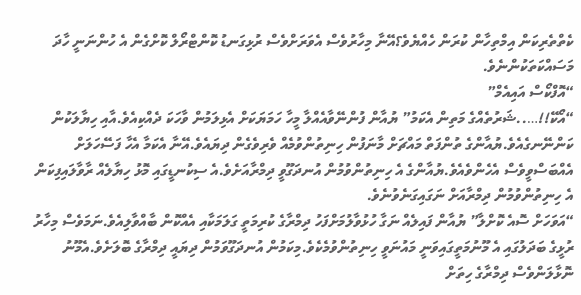ކެތްތެރިކަން އިމްތިހާން ކުރަން ހެއްޔެވެ؟އޭނާ މިހާރުވެސް އެވަރަށްވެސް ރުޅިގަނޑު ކޮންޓްރޯލް ކޮށްގެން އެ ހުންނަނީ ހާދަ މަސައްކަތަކުންނެވެ.
“އޮފްކޯސް އައިއެމް”
“އޯކޭ!!…..ޝަރުތެއްގެ މަތިން އެކަމު” ޔުއާން ފުންނޭވާއެއްލާ މީހާ ހަމަޔަކަށް އެޅިލަމުން ވާހަކަ ދެއްކިއެވެ.އާއި ހިޔާލަކުން ކަންނޭނގެއެވެ.ޔުއާންގެ ތުންފަތް މައްޗަށް މާނަފުން ހިނިތުންވުމެއް ވެރިވެގެން ދިޔައެވެ.އޭނާ އެކަމާ އެހާ ފަސޭހަލަށް އެއްބަސްވީވެސް އެހެންވެއެވެ.ޔުއާންގެ އެ ހިނިތުންވުމުން އުނދަގޫވީ ދިމްރާއަށެވެ.އެ ސިކުނޑީގައި މޮޅު ހިޔާލެއް ރާވާލައިފިކަން އެ ހިނިތުންވުމުން ދިމްރާއަށް ނަގައިގަނެވުނެވެ.
“އަވަހަށް ސޮއެ ކޮށްލާ” ޔުއާން ފައިލެއް ނަގާ ހުޅުވާލުމަށްފަހު ދިމްރާގެ ކުރިމަތީ ގަލަމަކާއި އެއްކޮން ބާއްވާލިއެވެ.ނަމަވެސް މިހާރު ރުޅީގެ ބަދަލުގައި އެ މޫނުމަތީގައިވަނީ މައުނަވީ ހިނިތުންވުމެކެވެ.މިކަމުން އުނދަގޫވަމުން ދިޔައީ ދިމްރާގެ ބޮލަށެވެ.އެމޫނު ނޮޅާލަންވެސް ދިމްރާގެ ހިތަށް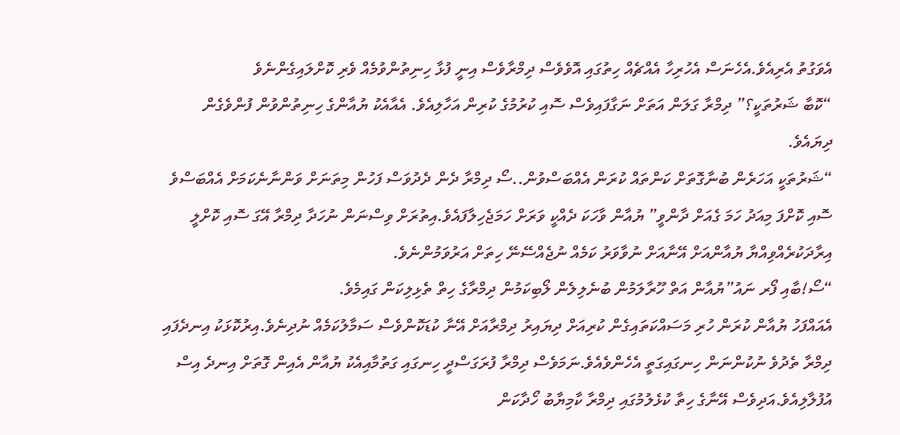އެވަގުތު އެރިއެވެ.އެހެނަސް އެހުރިހާ އެއްޗެއް ހިތުގައި އޮވެވެސް ދިމްރާވެސް އިނީ ފުޅާ ހިނިތުންވުމެއް ވެރި ކޮށްލައިގެންނެވެ
“ކޮބާ ޝަރުތަކީ؟” ދިމްރާ ގަލަން އަތަށް ނަގާފައިވެސް ސޮއި ކުރުމުގެ ކުރިން އަހާލިއެވެ. އެއާއެކު ޔުއާންގެ ހިނިތުންވުން ފުންވެގެން ދިޔައެވެ.
“ޝަރުތަކީ އަހަރެން ބުނާގޮތަށް ކަންތައް ކުރަން އެއްބަސްވުން..ސޯ ދިމްރާ ދެން ދެދުވަސް ފަހުން މިތަނަށް ވަންނާނެކަމަށް އެއްބަސްވެ ސޮއި ކޮށްފަ މިއަދު ހަމަ ގެއަށް ދާންވީ” ޔުއާން ވާހަކަ ދެއްކީ ވަރަށް ހަމަޖެހިލާފައެވެ.އިތުރަށް ވިސްނަން ނުހަދާ ދިމްރާ އޭގަ ސޮއި ކޮށްލީ އިރާދަކުރެއްވިއްޔާ ޔުއާންއަށް އޭނާއަށް ނުވާވަރު ކަމެއް ނުޖެއްސޭނޭ ހިތަށް އަރުވަމުންނެވެ.
“ސޯ!ބާއި ފޯރ ނައު”ޔުއާން އަތް ހޫރާލަމުން ބުނެލިލެން ލޯބިކަމުން ދިމްރާގެ ހިތް ތެޅިލިކަން ގައިމެވެ.
އެއައްފަހު ޔުއާން ކުރަން ހުރި މަސައްކަތައިގެން ކުރިއަށް ދިޔައިރު ދިމްރާއަށް އޭނާ ކުޑަކޮންވެސް ސަމާލުކަމެއް ނުދިނެވެ.އިރުކޮޅަކު އިނދެފައި ދިމްރާ ތެދުވެ ނުކުންނަން ހިނގައިގަތީ އެހެންވެއެވެ.ނަމަވެސް ދިމްރާ ފުރަގަސްދީ ހިނގައި ގަތުމާއިއެކު ޔުއާން އެއިން ގޮތަށް އިނދެ އިސް އުފުލާލިއެވެ.އަދިވެސް އޭނާގެ ހިތާ ކުޅެލުމުގައި ދިމްރާ ކާމިޔާބު ހޯދާކަން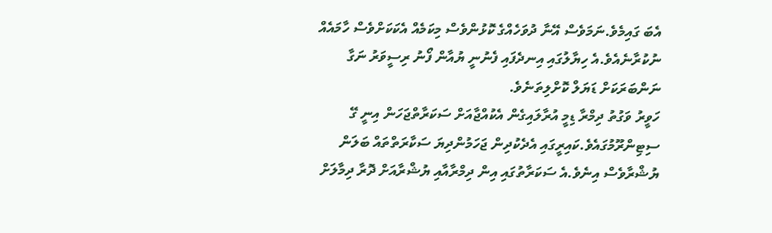އެބަ ގައިމެވެ.ނަމަވެސް އޭނާ ދުވަހެއްގެ ކޮޅުންވެސް މިކަމެއް އެކަކަށްވެސް ހާމައެއް ނުކުރާނެއެވެ.އެ ހިޔާލުގައި އިނދެފައި ފެނުނީ ޔުއާން ފޯނު ރިސީވަރު ނަގާ ނަންބަރަކަށް ޑަޔަލް ކޮށްލިތަނެވެ.
ހަވީރު ވަގުތު ދިމްރާ ޑިމީ އުރާލައިގެން އެކުއްޖާއަށް ސަކަރާތްޖަހަން އިނީ ގޭ ސިޓިންރޫމުގައެވެ.ކައިރީގައި އެދެކުދިން ޖަހަމުންދިޔަ ސަކާރަތްތައް ބަލަން ޔުޝްރާވެސް އިނެވެ.އެ ސަކަރާތުގައި އިން ދިމްރާއާއި ޔުޝްރާއަށް ދޮރާ ދިމާލަށް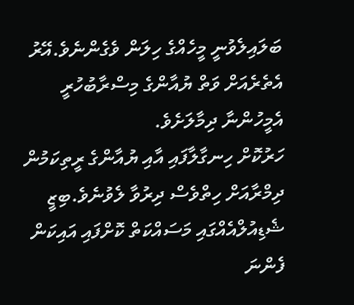ބަލައިލެވުނީ މީހެއްގެ ހިލަން ވެގެންނެވެ.އޭރު އެތެރެއަށް ވަތް ޔުއާންގެ މިސްރާބުހުރީ އެމީހުންނާ ދިމާލަށެވެ.
ހަރުކޮށް ހިނގާލާފައި އާއި ޔުއާންގެ ރީތިކަމުން ދިމްރާއަށް ހިތްވެސް ދިރުވާ ލެވުނެވެ.ބިޒީ ޝެޑިއުލްއެއްގައި މަސައްކަތް ކޮށްފައި އައިކަން ފެންނަ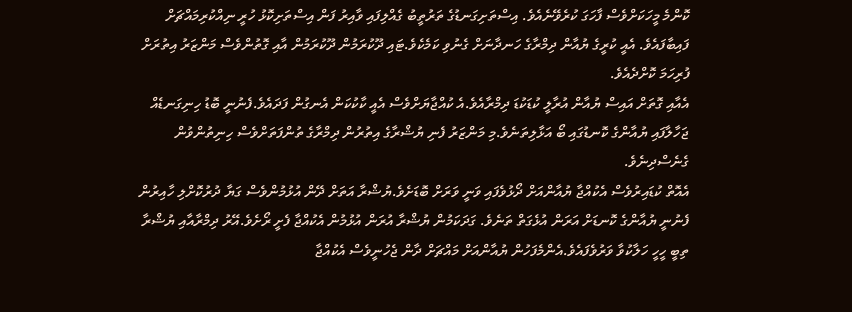ކޮންމެ މީހަކަށްވެސް ފާހަގަ ކުރެވޭނެއެވެ. އިސްތަށިގަނޑުގެ ތަރުތީބު ގެއްލިފައި ވާއިރު ފަން އިސްތަށިކޮޅު ހުރީ ނިއްކުރިމައްޗަށް ފައިބާފައެވެ. އެއީ ކުރީގެ ޔުއާން ދިމްރާގެ ހަނދާނަށް ގެނުވި ކަމެކެވެ.ޓައި ދޫކުރަމުން ދޫކުރަމުން އާއި ގޮތުންވެސް މަންޒަރު އިތުރަށް ފުރިހަމަ ކޮށްދެއެވެ.
އެއާއި ގޮތަށް އައިސް ޔުއާން އުރާލީ ކުޑަކުޑަ ދިމްރާއެވެ.އެ ކުއްޖާޔަށްވެސް އެއީ ކާކުކަން އެނގުން ފަދައެވެ.ފެނުނީ ބޮޑު ހިނިގަނޑެއް ޖަހާލާފައި ޔުއާންގެ ކޮނޑުގައި ބޯ އަޅާލިތަނެވެ.މި މަންޒަރު ފެނި ޔުޝްރާގެ އިތުރުން ދިމްރާގެ ތުންފަތަށްވެސް ހިނިތުންވުން ގެނެސްދިނެވެ.
އެއޮތް ކުޑައިރުވެސް އެކުއްޖާ ޔުއާންއަށް ދޯޅުވެފައި ވަނީ ވަރަށް ބޮޑަށެވެ.ޔުޝްރާ އަތަށް ދޭން އުޅުމުންވެސް ގަޔާ ދުރުކޮށްލި ހާއިރުން ފެނުނީ ޔުއާންގެ ކޮނޑަށް އަރަން އުޅެގަތް ތަނެވެ. ގަދަކަމުން ޔުޝްރާ އުރަން އުޅުމުން އެކުއްޖާ ފެށީ ރޯށެވެ.އޭރު ދިމްރާއާއި ޔުޝްރާ ތިބީ ހީހީ ހަލާކުވާ ވަރުވެފައެވެ.އެންމެފަހުން ޔުއާންއަށް މައްޗަށް ދާން ޖެހުނީވެސް އެކުއްޖާ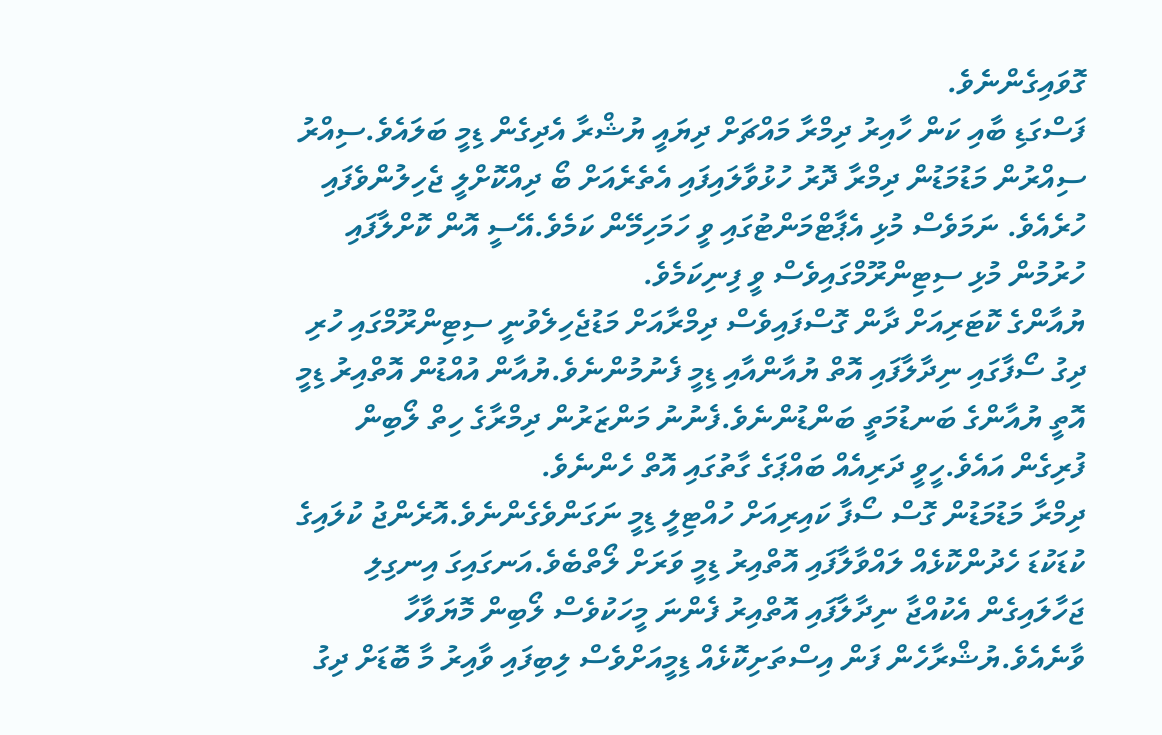ގޮވައިގެންނެވެ.
ފަސްގަޑި ބާއި ކަން ހާއިރު ދިމްރާ މައްޗަށް ދިޔައީ ޔުޝްރާ އެދިގެން ޑިމީ ބަލައެވެ.ސިއްރު ސިއްރުން މަޑުމަޑުން ދިމްރާ ދޮރު ހުޅުވާލައިފައި އެތެރެއަށް ބޯ ދިއްކޮށްލީ ޖެހިލުންވެފައި ހުރެއެވެ. ނަމަވެސް މުޅި އެޕާޓްމަންޓުގައި ވީ ހަމަހިމޭން ކަމެވެ.އޭސީ އޮން ކޮށްލާފައި ހުރުމުން މުޅި ސިޓިންރޫމްގައިވެސް ވީ ފިނިކަމެވެ.
ޔުއާންގެ ކޮޓަރިއަށް ދާން ގޮސްފައިވެސް ދިމްރާއަށް މަޑުޖެހިލެވުނީ ސިޓިންރޫމްގައި ހުރި ދިގު ސޯފާގައި ނިދާލާފައި އޮތް ޔުއާންއާއި ޑިމީ ފެނުމުންނެވެ.ޔުއާން އުއްޑުން އޮތްއިރު ޑިމީ އޮތީ ޔުއާންގެ ބަނޑުމަތީ ބަންޑުންނެވެ.ފެނުނު މަންޒަރުން ދިމްރާގެ ހިތް ލޯބިން ފުރިގެން އައެވެ.ހީވީ ދަރިއެއް ބައްޕަގެ ގާތުގައި އޮތް ހެންނެވެ.
ދިމްރާ މަޑުމަޑުން ގޮސް ސޯފާ ކައިރިއަށް ހުއްޓިލީ ޑިމީ ނަގަންވެގެންނެވެ.އޮރެންޖު ކުލައިގެ ކުޑަކުޑަ ހެދުންކޮޅެއް ލައްވާލާފައި އޮތްއިރު ޑިމީ ވަރަށް ލޯތްބެވެ.އަނގައިގަ އިނގިލި ޖަހާލައިގެން އެކުއްޖާ ނިދާލާފައި އޮތްއިރު ފެންނަ މީހަކުވެސް ލޯބިން މޮޔަވާހާ ވާނެއެވެ.ޔުޝްރާހެން ފަން އިސްތަށިކޮޅެއް ޑިމީއަށްވެސް ލިބިފައި ވާއިރު މާ ބޮޑަށް ދިގު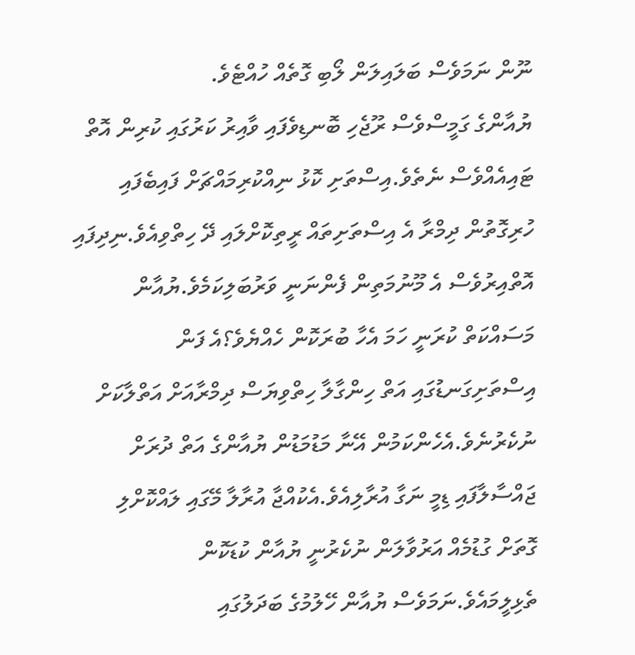ނޫން ނަމަވެސް ބަލައިލަން ލޯބި ގޮތެއް ހުއްޓެވެ.
ޔުއާންގެ ގަމީސްވެސް ރޫޖެހި ބޮނޑިވެފައި ވާއިރު ކަރުގައި ކުރިން އޮތް ޓައިއެއްވެސް ނެތެވެ.އިސްތަށި ކޮޅު ނިއްކުރިމައްޗަށް ފައިބެފައި ހުރިގޮތުން ދިމްރާ އެ އިސްތަށިތައް ރީތިކޮށްލައި ދޭ ހިތްވިއެވެ.ނިދިފައި އޮތްއިރުވެސް އެ މޫނުމަތިން ފެންނަނީ ވަރުބަލިކަމެވެ.ޔުއާން މަސައްކަތް ކުރަނީ ހަމަ އެހާ ބުރަކޮން ހެއްޔެވެ؟އެ ފަން އިސްތަށިގަނޑުގައި އަތް ހިންގާލާ ހިތްވިޔަސް ދިމްރާއަށް އަތްލާކަށް ނުކެރުނެވެ.އެހެންކަމުން އޭނާ މަޑުމަޑުން ޔުއާންގެ އަތް ދުރަށް ޖައްސާލާފައި ޑިމީ ނަގާ އުރާލިއެވެ.އެކުއްޖާ އުރާލާ މޭގައި ލައްކޮށްލި ގޮތަށް ގުޑުމެއް އަރުވާލަން ނުކެރުނީ ޔުއާން ކުޑަކޮން ތެޅިލީމައެވެ.ނަމަވެސް ޔުއާން ހޭލުމުގެ ބަދަލުގައި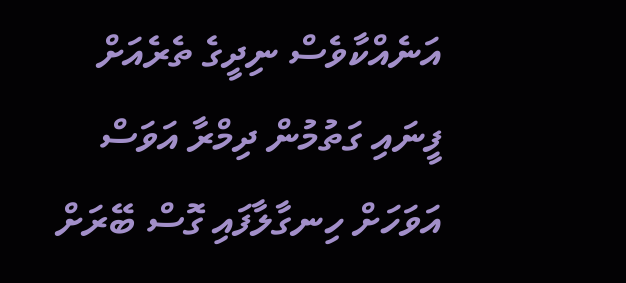އަނެއްކާވެސް ނިދީގެ ތެރެއަށް ފީނައި ގަތުމުން ދިމްރާ އަވަސް އަވަހަށް ހިނގާލާފައި ގޮސް ބޭރަށް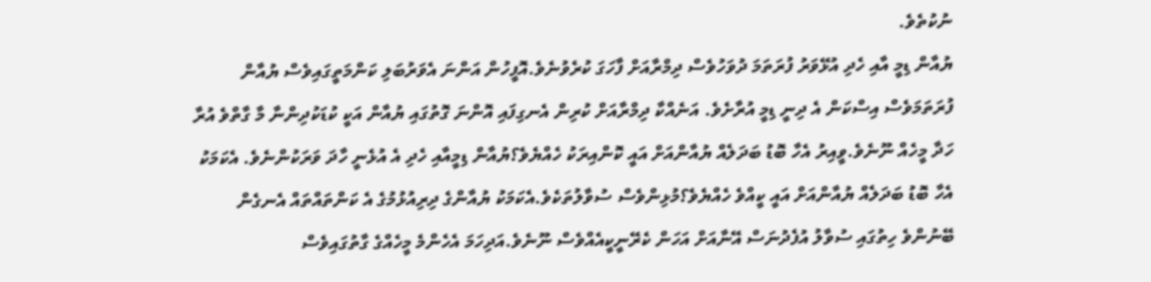ނުކުތެވެ.
ޔުއާން ޑިމީ އާއި ހެދި އުޅޭވަރު ފުރަތަމަ ދުވަހުވެސް ދިމްރާއަށް ފާހަގަ ކުރެވުނެވެ.އޮފީހުން އަންނަ އެވަރުބަލި ކަންމަތީގައިވެސް ޔުއާން ފުރަތަމަވެސް އިސްކަން އެ ދިނީ ޑިމީ އުރާށެވެ. އަނެއްކާ ދިމްރާއަށް ކުރިން އެނގިފައި އޮންނަ ގޮތުގައި ޔުއާން އަކީ ކުޑަކުދިންނާ މާ ގާތްވެ އުރާ ހަދާ މީހެއް ނޫނެވެ.ވީއިރު އެހާ ބޮޑު ބަދަލެއް ޔުއާންއަށް އައީ ކޮންއިރަކު ހެއްޔެވެ؟ޔުއާން ޑިމީއާއި ހެދި އެ އުޅެނީ ހާދަ ވަރަކުންނެވެ. އެކަމަކު އެހާ ބޮޑު ބަދަލެއް ޔުއާންއަށް އައީ ކީއްވެ ހެއްޔެވެ؟މުޅިންވެސް ސުވާލުތަކެވެ.އެކަމަކު ޔުއާންގެ ދިރިއުޅުމުގެ އެ ކަންތައްތައް އެނގެން ބޭނުންވެ ހިތުގައި ސުވާލު އުފެދުނަސް އޭނާއަށް އަހަން ކެރޭނީކީއެއްވެސް ނޫނެވެ.އަދިހަމަ އެހެންމެ މީހެއްގެ ގާތުގައިވެސް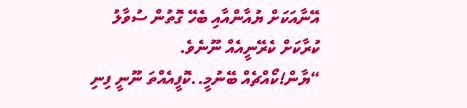އޭނާއަކަށް ޔުއާންއާއި ބެހޭ ގޮތުން ސުވާލު ކުރާކަށް ކެރޭނީއެއް ނޫނެވެ.
“ޔާން!ކޯއްޗެއް ބޭނުމީ..ކޮފީއެއްތަ ނޫނީ ފިނި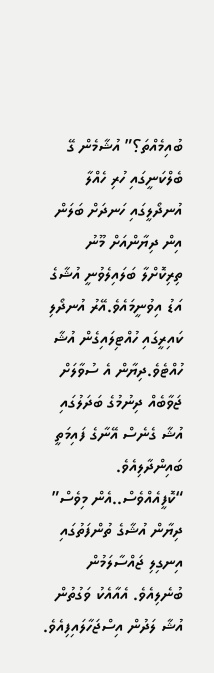ބުއިމެއްތަ؟” އުޝާމެން ގޭ ބެލްކަނީގައި ހުރި ހެއްލާ އުނދޯލީގައި ހަނދަށް ބަލަން އިން ދިޔާންއަށް މޫނު ތިރިކޮށްލާ ބަލައިލެވުނީ އުޝާގެ އަޑު އިވުނީމައެވެ.އޭރު އުނދޯލި ކައިރީގައި ހުއްޓިލައިގެން އުޝާ ހުއްޓެވެ.ދިޔާން އެ ސުވާލަށް ޖަވާބެއް ދިނުމުގެ ބަދަލުގައި އުޝާ ގެނެސް އޭނާގެ ފައިމަތީ ބައިންދާލިއެވެ.
“ކޮފީއެއްވެސް..އެން މިވެސް” ދިޔާން އުޝާގެ ތުންފަތުގައި އިނގިލި ޖައްސާލަމުން ބުނެލިއެވެ. އެއާއެކު ވަގުތުން އުޝާ ލަދުން އިސްޖަހާލައިފިއެވެ.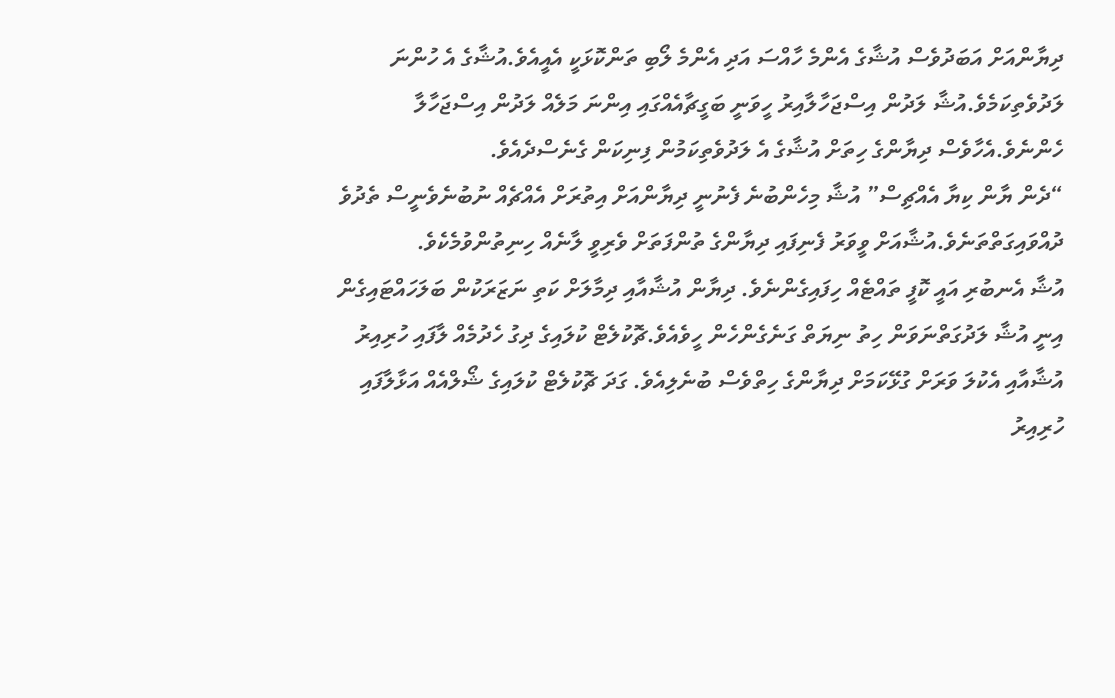ދިޔާންއަށް އަބަދުވެސް އުޝާގެ އެންމެ ހާއްސަ އަދި އެންމެ ލޯބި ތަންކޮޅަކީ އެއީއެވެ.އުޝާގެ އެ ހުންނަ ލަދުވެތިކަމެވެ.އުޝާ ލަދުން އިސްޖަހާލާއިރު ހީވަނީ ބަގީޗާއެއްގައި އިންނަ މަލެއް ލަދުން އިސްޖަހާލާ ހެންނެވެ.އެހާވެސް ދިޔާންގެ ހިތަށް އުޝާގެ އެ ލަދުވެތިކަމުން ފިނިކަން ގެނެސްދެއެވެ.
“ދެން ޔާން ކިޔާ އެއްޗިސް” އުޝާ މިހެންބުނެ ފެނުނީ ދިޔާންއަށް އިތުރަށް އެއްޗެއް ނުބުނެވެނީސް ތެދުވެ ދުއްވައިގަތްތަނެވެ.އުޝާއަށް ވީވަރު ފެނިފައި ދިޔާންގެ ތުންފަތަށް ވެރިވީ ލާނެއް ހިނިތުންވުމެކެވެ.
އުޝާ އެނބުރި އައީ ކޮފީ ތައްޓެއް ހިފައިގެންނެވެ. ދިޔާން އުޝާއާއި ދިމާލަށް ކަތި ނަޒަރަކުން ބަލަހައްޓައިގެން އިނީ އުޝާ ލަދުގަތްނަވަން ހިތު ނިޔަތް ގަނެގެންހެން ހީވެއެވެ.ޗޮކުލެޓް ކުލައިގެ ދިގު ހެދުމެއް ލާފައި ހުރިއިރު އުޝާއާއި އެކުލަ ވަރަށް ގުޅޭކަމަށް ދިޔާންގެ ހިތްވެސް ބުނެލިއެވެ. ގަދަ ޗޮކުލެޓް ކުލައިގެ ޝޯލްއެއް އަޅާލާފައި ހުރިއިރު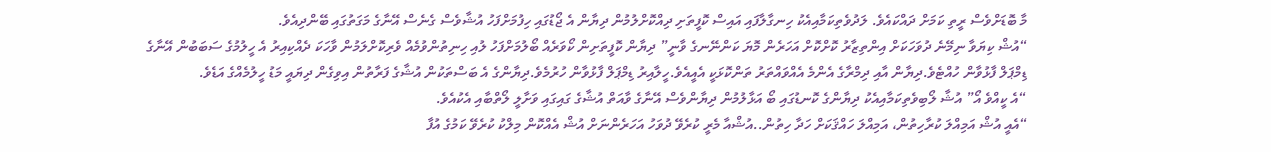މާ ބޮޑަށްވެސް ރީތި ކަމަށް ދައްކައެވެ. ލަދުވެތިކަމާއިއެކު ހިނގާލާފައި އައިސް ކޮފީތަށި ދިއްކޮށްލުމުން ދިޔާން އެ ޖޯޑުގައި ހިފުމަށްފަހު އުޝާވެސް ގެނެސް އޭނާގެ މަގަތުގައި ބޭންދިއެވެ.
“އުޝް ކިޔަވާ ނިމޭނެ ދުވަހަކަށް އިންތިޒާރު ކޮށްކޮށް އަހަރެން މޮޔަ ކަންނޭނގެ ވާނީ” ދިޔާން ކޮފީތަށިން ކޯވަރެއް ބޯލުމަށްފަހު ލުއި ހިނިތުންވުމެއް ވެރިކޮށްލަމުން ވާހަކަ ދެއްކިއިރު އެ ހީލުމުގެ ސަބަބުން އޭނާގެ ޑިމްޕަލް ފާޅުވާން ހުއްޓެވެ.ދިޔާން އާއި ދިމްރާގެ އެންމެ އެއްވައްތަރު ތަންކޮޅަކީ އެއީއެވެ.ހީލާއިރު ޑިމްޕަލް ފާޅުވާން ހުރުމެވެ.ދިޔާންގެ އެ ބަސްތަކުން އުޝާގެ ފަރާތުން އިވިގެން ދިޔައީ މަޑު ހީލުމެއްގެ އަޑެވެ.
“އެ ކީއްވެ އޯ” އުޝާ ލޯބިވެތިކަމާއިއެކު ދިޔާންގެ ކޮނޑުގައި ބޯ އަޅާލުމުން ދިޔާންވެސް އޭނާގެ ވާއަތް އުޝާގެ ގައިގައި ވަށާލީ ލޯތްބާއި އެކުއެވެ.
“އެއީ އުޝް އަމިއްލަ ކުރާހިތުން، އަމިއްލަ ހައްޤަކަށް ހަދާ ހިތުން..އުޝްއާ މެރީ ކުރެވޭ ދުވަހު އަހަރެންނަށް އުޝް އެއްކޮން މިލްކު ކުރެވޭ ކަމުގެ އުފާ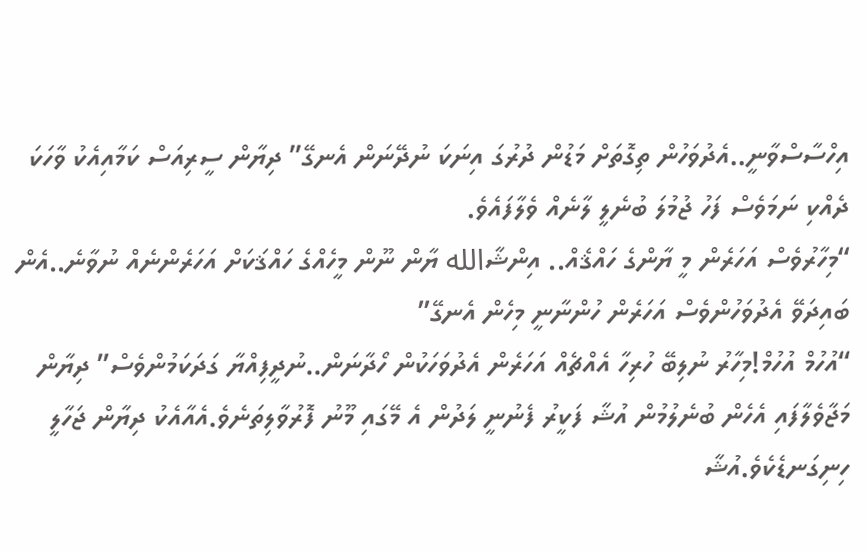އިހްސާސްވާނީ..އެދުވަހުން ތިގޮތަށް މަޑުން ދުރުގަ އިނަކަ ނުދޭނަން އެނގޭ” ދިޔާން ސީރިއަސް ކަމާއިއެކު ވާހަކަ ދެއްކި ނަމަވެސް ފަހު ޖުމުލަ ބުނެލީ ލާނެއް ވެލާފައެވެ.
“މިހާރުވެސް އަހަރެން މީ ޔާންގެ ހައްޤެއް.. އިންޝާالله ޔާން ނޫން މީހެއްގެ ހައްޤަކަށް އަހަރެންނެއް ނުވާނެ..އެން ބައިދަވޭ އެދުވަހުންވެސް އަހަރެން ހުންނާނީ މިހެން އެނގޭ”
“އުހުމް އުހުމް!މިހާރު ނުލިބޭ ހުރިހާ އެއްޗެއް އަހަރެން އެދުވަހަކުން ހޯދާނަން..ނުދީފިއްޔާ ގަދަކަމުންވެސް” ދިޔާން މަޖާވެލާފައި އެހެން ބުނެލުމުން އުޝާ ފަކީރު ފެނުނީ ލަދުން އެ މޭގައި މޫނު ފޮރުވާލިތަނެވެ.އެއާއެކު ދިޔާން ޖަހާލީ ހިނިގަނޑެކެވެ.އުޝާ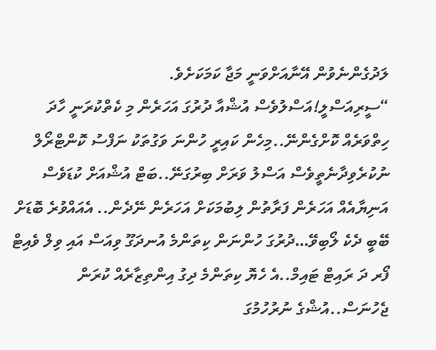ލަދުގެންނެވުން އޭނާއަށްވަނީ މަޖާ ކަމަކަށެވެ.
“ސީރިއަސްލީ!އަސްލުވެސް އުޝްއާ ދުރުގަ އަހަރެން މި ކެތްކުރަނީ ހާދަ ހިތްވަރެއް ކޮށްގެންނޭ..މިހެން ކައިރީ ހުންނަ ވަގުތަކު ނަފްސު ކޮންޓްރޯލް ނުކުރެވިދާނެތީވެސް އަސްލު ވަރަށް ބިރުގަނޭ..ބަޓް އުޝްއަށް ކުޑަވެސް އަނިޔާއެއް އަހަރެން ފަރާތުން ލިބުމަކަށް އަހަރެން ނޭދެން.. އެއައްވުރެ ބޮޑަށް ބޭބީ ދެކެ ލޯބިވޭ…ދުރުގަ ހުންނަން ކިތަންމެ އުނދަގޫ ވިއަސް އައި ވިލް ވެއިޓް ފޯރ ދަ ރައިޓް ޓައިމް..އެ ހެޔޮ ކިތަންމެ ދިގު އިންތިޒާރެއް ކުރަން ޖެހުނަސް..އުޝްގެ ނުރުހުމުގަ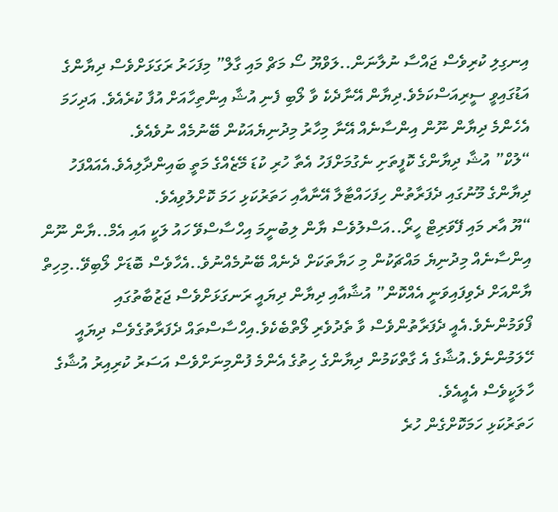އިނގިލި ކުރިވެސް ޖައްސާ ނުލާނަން..ލަވްޔޫ ސޯ މަޗް މައި ގާލް” މިފަހަރު ރަގަޅަށްވެސް ދިޔާންގެ އަޑުގައިވީ ސީރިއަސްކަމެވެ.ދިޔާން އޭނާދެކެ ވާ ލޯބި ފެނި އުޝާ އިންތިހާއަށް އުފާ ކުރެއެވެ. އަދިހަމަ އެހެންމެ ދިޔާން ނޫން އިންސާނެއް އޭނާ މިހާރު މިދުނިޔެއަކުން ބޭނުމެއް ނުވެއެވެ.
“ލުކް” އުޝާ ދިޔާންގެ ކޮފީތަށި ނެގުމަށްފަހު އެތާ ހުރި ކުޑަ މޭޒެއްގެ މަތީ ބައިންދާލިއެވެ.އެއައްފަހު ދިޔާންގެ މޫނުގައި ދެފަރާތުން ހިފަހައްޓާލާ އޭނާއާއި ހަތަރުކަޅި ހަމަ ކޮށްލުވިއެވެ.
“ޔޫ އާރ މައި ފޭވަރިޓް ހީރޯ..އަސްލުވެސް ޔާން ލިބުނީމަ އިހްސާސްވޭ ހައު ލަކީ އައި އެމް..ޔާން ނޫން އިންސާނެއް މިދުނިޔެ މައްޗަކުން މި ހަޔާތަކަށް ދެނެއް ބޭނުމެއްނުވެ..އެހާވެސް ބޮޑަށް ލޯބިވޭ..މިހިތް ޔާންއަށް ދެވިފައިވަނީ އެއްކޮން” އުޝާއާއި ދިޔާން ދިޔައީ ރަނގަޅަށްވެސް ޖަޒުބާތުގައި ފޯވަމުންނެވެ.އެއީ ދެފަރާތުންވެސް ވާ ތެދުވެރި ލޯތްބެކެވެ.އިހްސާސްތައް ދެފަރާތުގެވެސް ދިޔައީ ހޭލަމުންނެވެ.އުޝާގެ އެ ގާތްކަމުން ދިޔާންގެ ހިތުގެ އެންމެ ފުންމިނަށްވެސް އަސަރު ކުރިއިރު އުޝާގެ ހާލަކީވެސް އެއީއެވެ.
ހަތަރުކަޅި ހަމަކޮށްގެން ހުރެ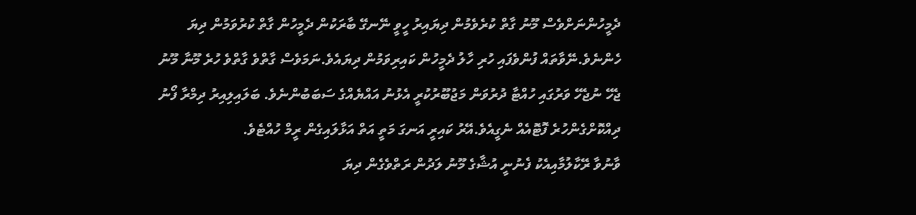ދެމީހުންނަށްވެސް މޫނު ގާތް ކުރެވެމުން ދިޔައިރު ހީވީ ނޭނގޭ ބާރަކުން ދެމީހުން ގާތް ކުރުވަމުން ދިޔަ ހެންނެވެ.ނޭވާތައް ފުންވެފައި ހުރި ހާލު ދެމީހުން ކައިރިވަމުން ދިޔައެވެ.ނަމަވެސް ގާތްވެ ގާތްވެ ހުރެ މޫނާ މޫނު ޖެހޭ ނުޖެހޭ ވަރުގައި ހުއްޓާ ދުރުވަން މަޖުބޫރުކުރީ އެޅުނު އައްޔެއްގެ ސަބަބުންނެވެ. ބަލައިލިއިރު ދިމްރާ ފޯނު ދިއްކޮށްގެންހުރެ ފޮޓޮއެއް ނެގީއެވެ.އޭރު ކައިރީ އަނގަ މަތީ އަތް އަޅާލައިގެން ރީމް ހުއްޓެވެ.
ވާނުވާ ރޭކާލުމާއިއެކު ފެނުނީ އުޝާގެ މޫނު ލަދުން ރަތްވެގެން ދިޔަ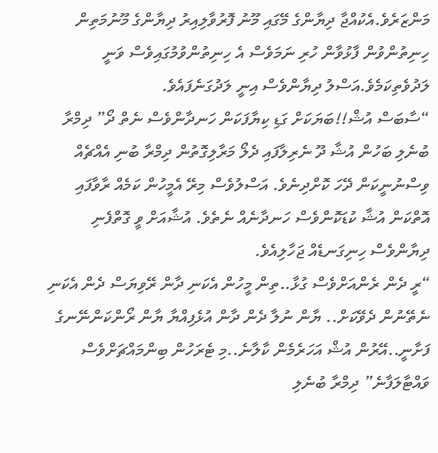މަންޒަރެވެ.އެކުއްޖާ ދިޔާންގެ މޭގައި މޫނު ފޮރުވާލިއިރު ދިޔާންގެ މޫނުމަތިން ހިނިތުންވުން ފާޅުވާން ހުރި ނަމަވެސް އެ ހިނިތުންވުމުގައިވެސް ވަނީ ލަދުވެތިކަމެވެ.އަސްލު ދިޔާންވެސް އިނީ ލަދުގަނެފައެވެ.
“ސާބަސް އުޝް!!ބަޔަކަށް ގަޑި ކިޔާފަކަން ހަނދާންވެސް ނެތް ދޯ” ދިމްރާ ބުނެލި ބަހުން އުޝާ ދޫ ނެރިލާފައި ދެލޯ މަރާލިގޮތުން ދިމްރާ ބުނި އެއްޗެއް ވިސްނުނީކަން ދޭހަ ކޮށްދިނެވެ. އަސްލުވެސް މިރޭ އެމީހުން ކަމެއް ރާވާފައި އޮތްކަން އުޝާ ކުޑަކޮންވެސް ހަނދާނެއް ނެތެވެ. އުޝާއަށް ވީ ގޮތްފެނި ދިޔާންވެސް ހިނިގަނޑެއް ޖަހާލިއެވެ.
“ރީ ދެން ރެންއަށްވެސް ގުޅާ..ތިން މީހުން އެކަނި ދާން ރޭވިޔަސް ދެން އެކަނި ނެތޭނުން ދެވޭކަށް.. ޔާން ނުލާ ދެން ދާން އުޅެފިއްޔާ ޔާން ރޯންކަންނޭނގެ ފަށާނީ..އޭރުން އުޝް އަހަރެމެން ކާލާނެ..މި ޓެރަހުން ބިންމައްޗަށްވެސް ވައްޓާލަފާނެ” ދިމްރާ ބުނެލި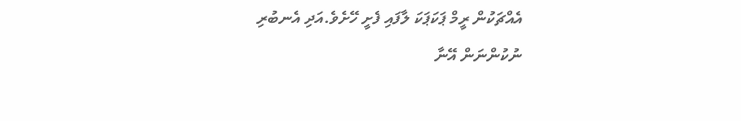އެއްޗަކުން ރީމް ޕަކަޕަކަ ލާފައި ފެށީ ހޭށެވެ.އަދި އެނބުރި ނުކުންނަން އޭނާ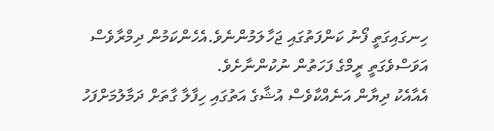ހިނގައިގަތީ ފޯނު ކަންފަތުގައި ޖަހާލަމުންނެވެ.އެހެންކަމުން ދިމްރާވެސް އަވަސްވެގަތީ ރީމްގެ ފަހަތުން ނުކުންނާށެވެ.
އެއާއެކު ދިޔާން އަނެއްކާވެސް އުޝާގެ އަތުގައި ހިފާލާ ގާތަށް ދަމާލުމަށްފަހު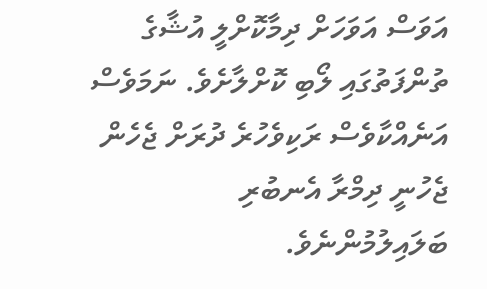އަވަސް އަވަހަށް ދިމާކޮށްލީ އުޝާގެ ތުންފަތުގައި ލޯބި ކޮށްލާށެވެ. ނަމަވެސް އަނެއްކާވެސް ރަކިވެހުރެ ދުރަށް ޖެހެން ޖެހުނީ ދިމްރާ އެނބުރި ބަލައިލުމުންނެވެ.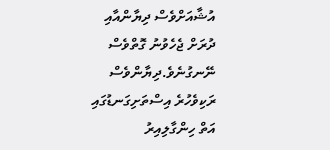އުޝާއަށްވެސް ދިޔާންއާއި ދުރަށް ޖެހެވުނު ގޮތްވެސް ނޭނގުނެވެ.ދިޔާންވެސް ރަކިވެހުރެ އިސްތަށިގަނޑުގައި އަތް ހިންގާލިއިރު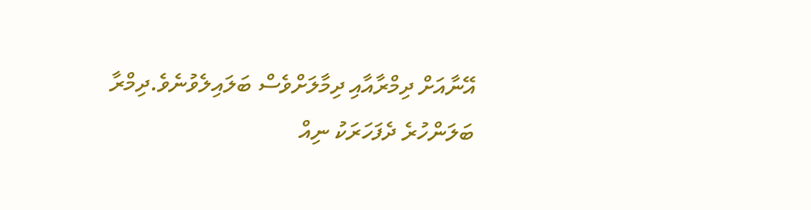އޭނާއަށް ދިމްރާއާއި ދިމާލަށްވެސް ބަލައިލެވުނެވެ.ދިމްރާ ބަލަންހުރެ ދެފަހަރަކު ނިއް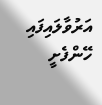އަރުވާލައިފައި ހޭންފެށީ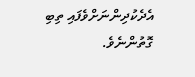އެދެކުދިންނަށްވެފައި ތިބި ގޮތުންނެވެ.